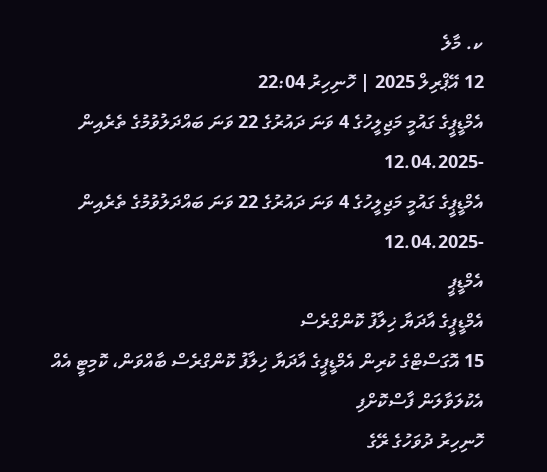ކ. މާލެ
12 އޭޕްރިލް 2025 | ހޮނިހިރު 22:04
އެމްޑީޕީގެ ގައުމީ މަޖިލީހުގެ 4 ވަނަ ދައުރުގެ 22 ވަނަ ބައްދަލުވުމުގެ ތެރެއިން -12.04.2025
އެމްޑީޕީގެ ގައުމީ މަޖިލީހުގެ 4 ވަނަ ދައުރުގެ 22 ވަނަ ބައްދަލުވުމުގެ ތެރެއިން -12.04.2025
އެމްޑީޕީ
އެމްޑީޕީގެ އާދަޔާ ޚިލާފު ކޮންގްރެސް
15 އޮގަސްޓްގެ ކުރިން އެމްޑީޕީގެ އާދަޔާ ޚިލާފު ކޮންގްރެސް ބާއްވަން، ކޮމިޓީ އެއް އެކުލަވާލަން ފާސްކޮށްފި
ހޮނިހިރު ދުވަހުގެ ރޭގެ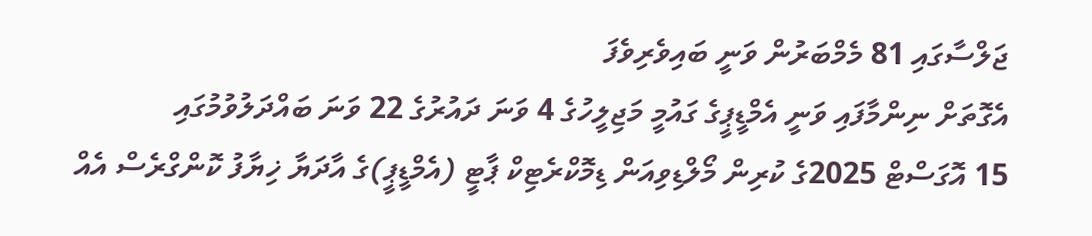ޖަލްސާގައި 81 މެމްބަރުން ވަނީ ބައިވެރިވެފަ
އެގޮތަށް ނިންމާފައި ވަނީ އެމްޑީޕީގެ ގައުމީ މަޖިލީހުގެ 4 ވަނަ ދައުރުގެ 22 ވަނަ ބައްދަލުވުމުގައި
15 އޮގަސްޓް 2025ގެ ކުރިން މޯލްޑިވިއަން ޑިމޮކްރެޓިކް ޕާޓީ (އެމްޑީޕީ)ގެ އާދަޔާ ޚިޔާފު ކޮންގްރެސް އެއް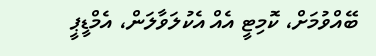ބޭއްވުމަށް، ކޮމިޓީ އެއް އެކުލަވާލަން، އެމްޑީޕީ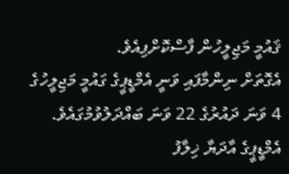ޤައުމީ މަޖިލީހުން ފާސްކޮށްފިއެވެ.
އެގޮތަށް ނިންމާފައި ވަނީ އެމްޑީޕީގެ ގައުމީ މަޖިލީހުގެ 4 ވަނަ ދައުރުގެ 22 ވަނަ ބައްދަލުވުމުގައެވެ.
އެމްޑީޕީގެ އާދަޔާ ޚިލާފު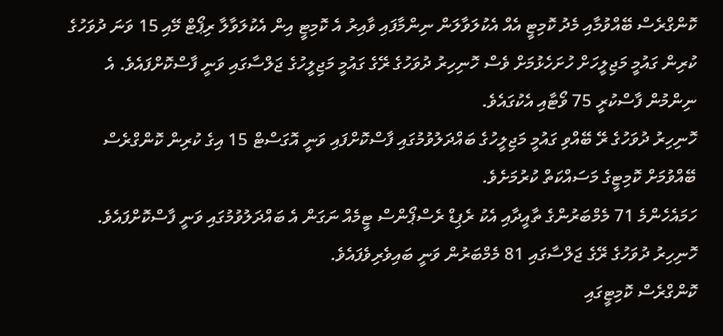ކޮންގްރެސް ބޭއްވުމާއި މެދު ކޮމިޓީ އެއް އެކުލަވާލަން ނިންމާފައި ވާއިރު އެ ކޮމިޓީ އިން އެކުލަވާލާ ރިޕޯޓް މޭއި 15 ވަނަ ދުވަހުގެ ކުރިން ގައުމީ މަޖިލީހަށް ހުށަހެޅުމަށް ވެސް ހޮނިހިރު ދުވަހުގެ ރޭގެ ގައުމީ މަޖިލީހުގެ ޖަލްސާގައި ވަނީ ފާސްކޮށްފައެވެ. އެ ނިންމުން ފާސްކުރީ 75 ވޯޓާއި އެކުގައެވެ.
ހޮނިހިރު ދުވަހުގެ ރޭ ބޭއްވި ގައުމީ މަޖިލީހުގެ ބައްދަލުވުމުގައި ފާސްކޮށްފައި ވަނީ އޮގަސްޓް 15 އިގެ ކުރިން ކޮންގްރެސް ބޭއްވުމަށް ކޮމިޓީގެ މަސައްކަތް ކުރުމަށެވެ.
ހަމައެހެންމެ 71 މެމްބަރުންގެ ތާއީދާއި އެކު ރެޕިޑް ރެސްޕޯންސް ޓީމެއް ނަގަން އެ ބައްދަލުވުމުގައި ވަނީ ފާސްކޮށްފައެވެ.
ހޮނިހިރު ދުވަހުގެ ރޭގެ ޖަލްސާގައި 81 މެމްބަރުން ވަނީ ބައިވެރިވެފައެވެ.
ކޮންގްރެސް ކޮމިޓީގައި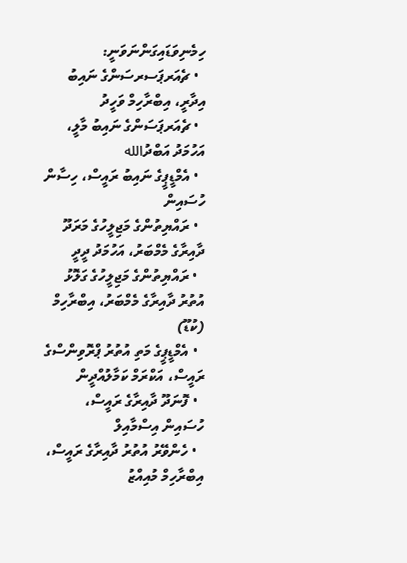ހިމެނިވަޑައިގަންނަވަނީ:
  • ޗެއަރޕަސރސަންގެ ނައިބު އިދާރީ، އިބްރާހިމް ވަހީދު
  • ޗެއަރޕަސަންގެ ނައިބު މާލީ، އަހުމަދު އަބްދުالله
  • އެމްޑީޕީގެ ނައިބު ރައީސް، ހިސާން ހުސައިން
  • ރައްޔިތުންގެ މަޖިލީހުގެ މަރަދޫ ދާއިރާގެ މެމްބަރު، އަހުމަދު ދީދީ
  • ރައްޔިތުންގެ މަޖިލީހުގެ ގަލޮޅު އުތުރު ދާއިރާގެ މެމްބަރު، އިބްރާހިމް (ކުޑޫ)
  • އެމްޑީޕީގެ މަތި އުތުރު ޕްރޮވިންސްގެ ރައީސް، އަކްރަމް ކަމާލުއްދީން
  • ފޮނަދޫ ދާއިރާގެ ރައީސް، ހުސައިން އިސްމާއިލް
  • ހެންވޭރު އުތުރު ދާއިރާގެ ރައީސް، އިބްރާހިމް މުއިއްޒު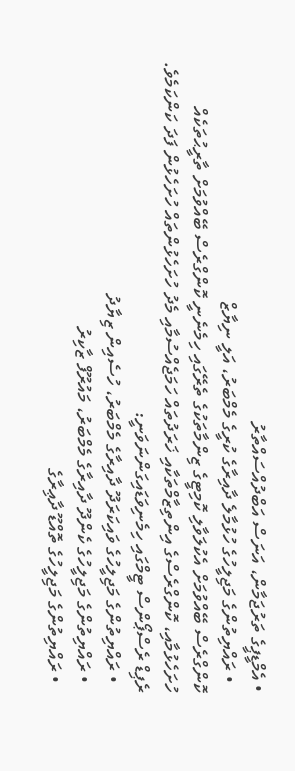• އެމްޑީޕީގެ ތަރުޖަމާން، އަނަސް އަބްދުއްސައްތާރު
  • ރައްޔިތުންގެ މަޖިލީހުގެ ހުޅުމާލެ ދާއިރާގެ ކުރީގެ މެމްބަރު، އަލީ ނިޔާޒް
ކޮންގްރެސް ބޭއްވުމަށް އެކުލަވާލި ކޮމިޓީގެ ޒިންމާތަކުގެ ތެރޭގައި ހިމެނެނީ ކޮންގްރެސް ބޭއްވުމަށް ތާރީޙުތަކެއް ހުށަހެޅުމާއި، ކޮންގްރެސްގެ އިންތިޒާމްތަކާއި ޚަރަދުތައް ހަމަޖެއްސުމާއި މެދު ހުށަހެޅުންތައް ހުށަހެޅުން ފަދަ ކަންކަމެވެ.
ރެޕިޑް ރެސްޕޯންސް ޓީމްގައި ހިމެނިވަޑައިގަންނަވަނީ:
  • ރައްޔިތުންގެ މަޖިލީހުގެ ވައިކަރަދޫ ދާއިރާގެ މެމްބަރު، ހުސެއިން ޒިޔާދު
  • ރައްޔިތުންގެ މަޖިލީހުގެ ކެންދޫ ދާއިރާގެ މެމްބަރު، މައުރޫފް ޒާކިރު
  • ރައްޔިތުންގެ މަޖިލީހުގެ ތޮއްޑޫ ދާޢިރާގެ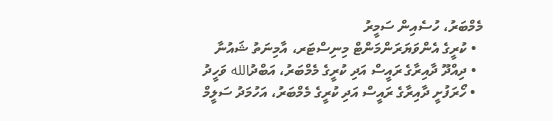މެމްބަރު، ހުސެއިން ސަމީރު
  • ކުރީގެ އެންވަޔަރަންމަންޓް މިނިސްޓަރ، އާމިނަތު ޝައުނާ
  • ދިއްދޫ ދާއިރާގެ ރައީސް އަދި ކުރީގެ މެމްބަރު، އަބްދުالله ވަހީދު
  • ހޯރަފުށީ ދާއިރާގެ ރައީސް އަދި ކުރީގެ މެމްބަރު، އަހުމަދު ސަލީމް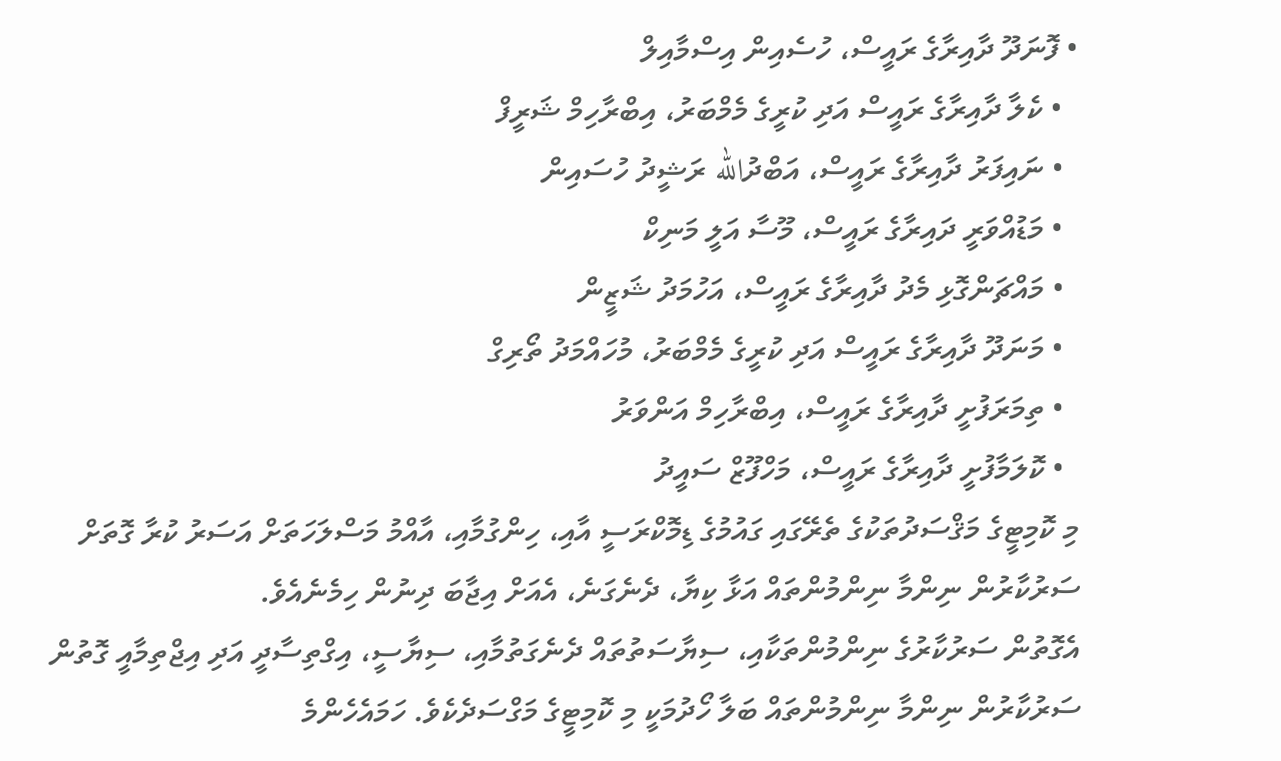• ފޮނަދޫ ދާއިރާގެ ރައީސް، ހުސެއިން އިސްމާއިލް
  • ކެލާ ދާއިރާގެ ރައީސް އަދި ކުރީގެ މެމްބަރު، އިބްރާހިމް ޝަރީފް
  • ނައިފަރު ދާއިރާގެ ރައީސް، އަބްދުالله ރަޝީދު ހުސައިން
  • މަޑުއްވަރީ ދައިރާގެ ރައީސް، މޫސާ އަލީ މަނިކް
  • މައްޗަންގޮޅި މެދު ދާއިރާގެ ރައީސް، އަހުމަދު ޝަޒީން
  • މަނަދޫ ދާއިރާގެ ރައީސް އަދި ކުރީގެ މެމްބަރު، މުހައްމަދު ތޯރިގް
  • ތިމަރަފުށީ ދާއިރާގެ ރައީސް، އިބްރާހިމް އަންވަރު
  • ކޮލަމާފުށީ ދާއިރާގެ ރައީސް، މަހްފޫޒް ސައީދު
މި ކޮމިޓީގެ މަޤްސަދުތަކުގެ ތެރޭގައި ގައުމުގެ ޑިމޮކްރަސީ އާއި، ހިންގުމާއި، އާއްމު މަސްލަހަތަށް އަސަރު ކުރާ ގޮތަށް ސަރުކާރުން ނިންމާ ނިންމުންތައް އަޅާ ކިޔާ، ދެނެގަނެ، އެއަށް އިޖާބަ ދިނުން ހިމެނެއެވެ.
އެގޮތުން ސަރުކާރުގެ ނިންމުންތަކާއި، ސިޔާސަތުތައް ދެނެގަތުމާއި، ސިޔާސީ، އިގްތިސާދީ އަދި އިޖްތިމާއީ ގޮތުން ސަރުކާރުން ނިންމާ ނިންމުންތައް ބަލާ ހޯދުމަކީ މި ކޮމިޓީގެ މަގްސަދެކެވެ. ހަމައެހެންމެ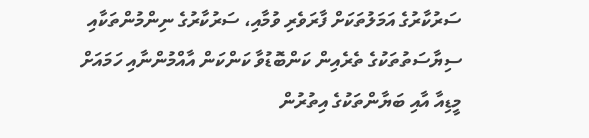ސަރުކާރުގެ އަމަލުތަކަށް ފާރަވެރި ވުމާއި، ސަރުކާރުގެ ނިންމުންތަކާއި ސިޔާސަތުތަކުގެ ތެރެއިން ކަންބޮޑުވާ ކަންކަން އާއްމުންނާއި ހަމައަށް މީޑިއާ އާއި ބަޔާންތަކުގެ އިތުރުން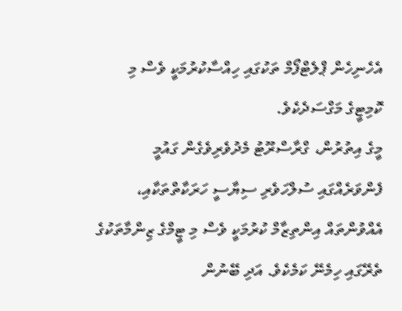އެހެނިހެން ޕްލެޓްފޯމް ތަކުގައި ހިއްސާކުރުމަކީ ވެސް މި ކޮމިޓީގެ މަގްސަދެކެވެ.
މީގެ އިތުރުން، ގްރާސްރޫޓު މެދުވެރިވެގެން ގައުމީ ފެންވަރެއްގައި ސުލްހަވެރި ސިޔާސީ ހަރަކާތްތަކާއި، އެއްވުންތައް އިންތިޒާމް ކުރުމަކީ ވެސް މި ޓީމްގެ ޒިންމާތަކުގެ ތެރޭގައި ހިމެނޭ ކަމެކެވެ. އަދި ބޭނުން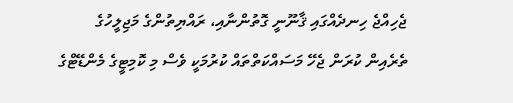ޖެހިއްޖެ ހިނދެއްގައި ޤާނޫނީ ގޮތުންނާއި، ރައްޔިތުންގެ މަޖިލީހުގެ ތެރެއިން ކުރަން ޖެހޭ މަސައްކަތްތައް ކުރުމަކީ ވެސް މި ކޮމިޓީގެ މެންޑޭޓްގެ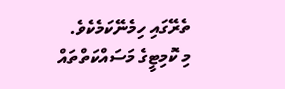ތެރޭގައި ހިމެނޭކަމެކެވެ.
މި ކޮމިޓީގެ މަސައްކަތްތައް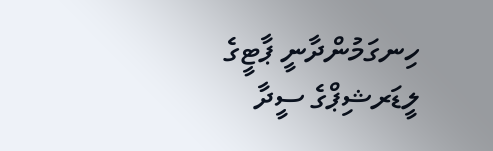ހިނގަމުންދާނީ ޕާޓީގެ ލީޑަރޝިޕްގެ ސީދާ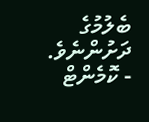ބެލުމުގެ ދަށުންނެވެ.
- ކޮމެންޓް